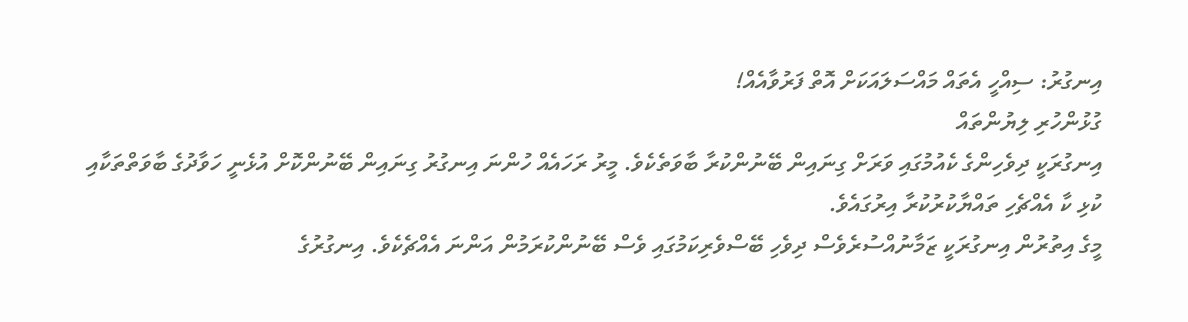އިނގުރު: ސިއްހީ އެތައް މައްސަލައަކަށް އޮތް ފަރުވާއެއް!
ގުޅުންހުރި ލިޔުންތައް
އިނގުރަކީ ދިވެހިންގެ ކެއުމުގައި ވަރަށް ގިނައިން ބޭނުންކުރާ ބާވަތެކެވެ. މީރު ރަހައެއް ހުންނަ އިނގުރު ގިނައިން ބޭނުންކޮށް އުޅެނީ ހަވާދުގެ ބާވަތްތަކާއި ކުޅި ކާ އެއްޗެހި ތައްޔާކުރުކުރާ އިރުގައެވެ.
މީގެ އިތުރުން އިނގުރަކީ ޒަމާނުއްސުރެވެސް ދިވެހި ބޭސްވެރިކަމުގައި ވެސް ބޭނުންކުރަމުން އަންނަ އެއްޗެކެވެ. އިނގުރުގެ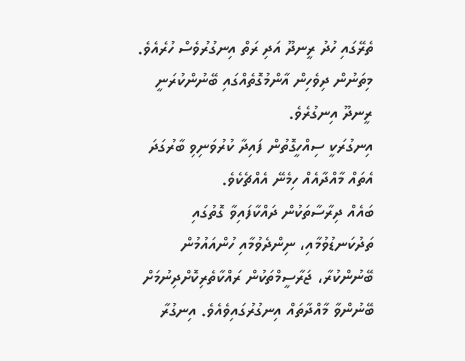ތެރޭގައި ހުދު ރީނދޫ އަދި ރަތް އިނގުރުވެސް ހުރެއެވެ. މިތަނުން ދިވެހިން އާންމުގޮތެއްގައި ބޭނުންކުރަނީ ރީނދޫ އިނގުރެވެ.
އިނގުރަކީ ސިއްހީގޮތުން ފައިދާ ކުރުވަނިވި ބާރުގަދަ އެތައް މާއްދާއެއް ހިމެނޭ އެއްޗެކެވެ.
ބައެއް ދިރާސާތަކުން ދައްކާފައިވާ ގޮތުގައި ތަދުކަނޑުވުމާއި، ނިންދެވުމާއި ހުންއައުމުން ބޭނުންކުރާ، ޖަރާސީމްތަކުން ރައްކާތެރިކޮށްދިނުމަށް ބޭނުންވާ މާއްދާތައް އިނގުރުގައިވެއެވެ. އިނގުރާ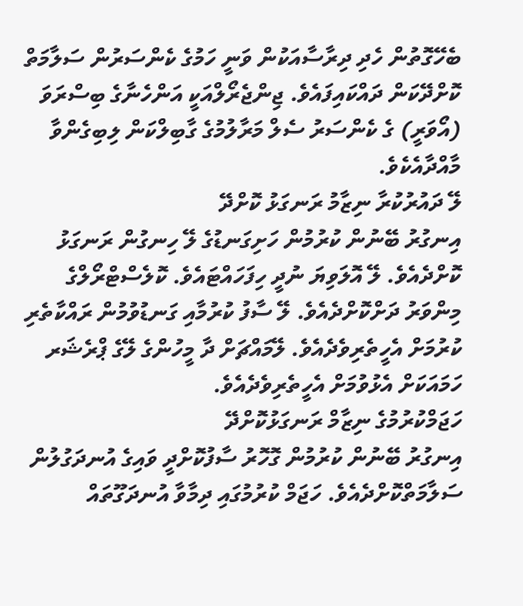ބެހޭގޮތުން ހެދި ދިރާސާއަކުން ވަނީ ހަމުގެ ކެންސަރުން ސަލާމަތް ކޮށްދޭކަން ދައްކައިފައެވެ. ޖިންޖެރޯލްއަކީ އަންހެނާގެ ބިސްރަވަ (އޯވަރީ) ގެ ކެންސަރު ސެލް މަރާލުމުގެ ގާބިލްކަން ލިބިގެންވާ މާއްދާއެކެވެ.
ލޭ ދައުރުކުރާ ނިޒާމު ރަނގަޅު ކޮށްދޭ
އިނގުރު ބޭނުން ކުރުމުން ހަށިގަނޑުގެ ލޭ ހިނގުން ރަނގަޅު ކޮށްދެއެވެ. ލޭ އޮލަވިޔަ ނުދީ ހިފަހައްޓައެވެ. ކޮލެސްޓްރޯލްގެ މިންވަރު ދަށްކޮށްދެއެވެ. ލޭ ސާފު ކުރުމާއި ގަނޑުވުމުން ރައްކާތެރި ކުރުމަށް އެހީތެރިވެދެއެވެ. ލޭމައްޗަށް ދާ މީހުންގެ ލޭގެ ޕްރެޝަރ ހަމައަކަށް އެޅުވުމަށް އެހީތެރިވެދެއެވެ.
ހަޖަމްކުރުމުގެ ނިޒާމް ރަނގަޅުކޮށްދޭ
އިނގުރު ބޭނުން ކުރުމުން ގޮހޮރު ސާފުކޮށްދީ ވައިގެ އުނދަގުލުން ސަލާމަތްކޮށްދެއެވެ. ހަޖަމް ކުރުމުގައި ދިމާވާ އުނދަގޫތައް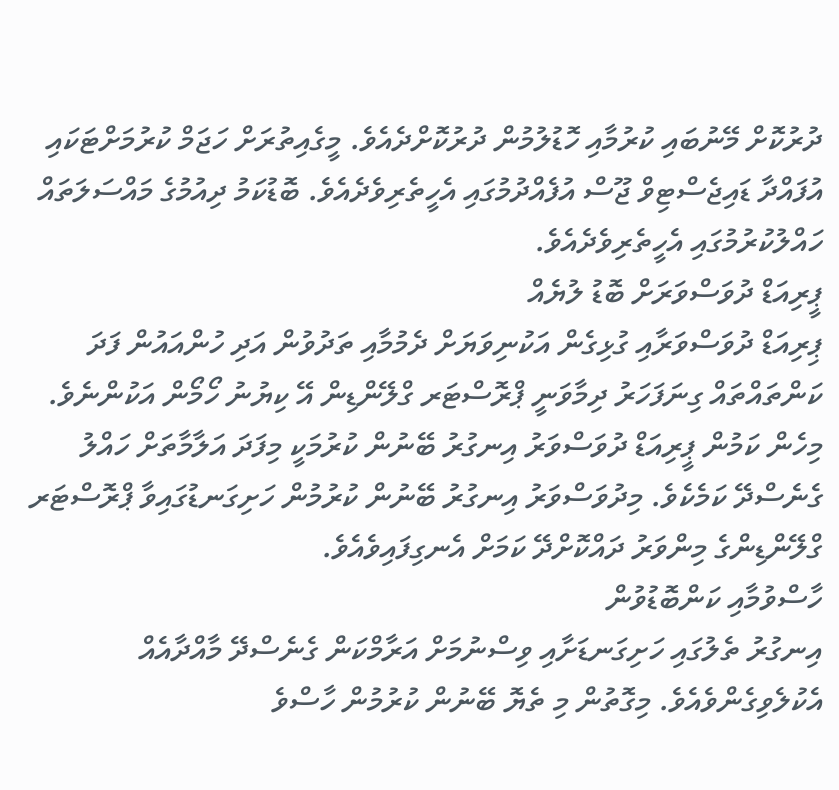ދުރުކޮށް މޭނުބައި ކުރުމާއި ހޮޑުލުމުން ދުރުކޮށްދެއެވެ. މީގެއިތުރަށް ހަޖަމް ކުރުމަށްޓަކައި އުފައްދާ ޑައިޖެސްޓިވް ޖޫސް އުފެއްދުމުގައި އެހީތެރިވެދެއެވެ. ބޮޑުކަމު ދިއުމުގެ މައްސަލަތައް ހައްލުކުރުމުގައި އެހީތެރިވެދެއެވެ.
ޕީރިއަޑް ދުވަސްވަރަށް ބޮޑު ލުޔެއް
ޕިރިއަޑް ދުވަސްވަރާއި ގުޅިގެން އަކުނިވަޔަށް ދެމުމާއި ތަދުވުން އަދި ހުންއައުން ފަދަ ކަންތައްތައް ގިނަފަހަރު ދިމާވަނީ ޕްރޮސްޓަރ ގްލޭންޑިން އޭ ކިޔުނު ހޯމޯން އަކުންނެވެ. މިހެން ކަމުން ޕީރިއަޑް ދުވަސްވަރު އިނގުރު ބޭނުން ކުރުމަކީ މިފަދަ އަލާމާތަށް ހައްލު ގެނެސްދޭ ކަމެކެވެ. މިދުވަސްވަރު އިނގުރު ބޭނުން ކުރުމުން ހަށިގަނޑުގައިވާ ޕްރޮސްޓަރ ގްލޭންޑިންގެ މިންވަރު ދައްކޮށްދޭ ކަމަށް އެނގިފައިވެއެވެ.
ހާސްވުމާއި ކަންބޮޑުވުން
އިނގުރު ތެލުގައި ހަށިގަނޑަށާއި ވިސްނުމަށް އަރާމްކަން ގެނެސްދޭ މާއްދާއެއް އެކުލެވިގެންވެއެވެ. މިގޮތުން މި ތެޔޮ ބޭނުން ކުރުމުން ހާސްވެ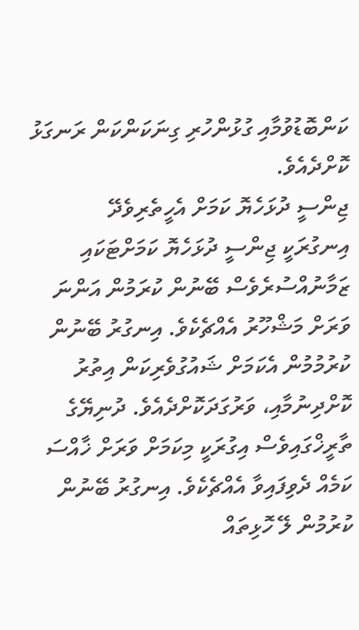ކަންބޮޑުވުމާއި ގުޅުންހުރި ގިނަކަންކަން ރަނގަޅު ކޮށްދެއެވެ.
ޖިންސީ ދުޅަހެޔޮ ކަމަށް އެހީތެރިވެދޭ
އިނގުރަކީ ޖިންސީ ދުޅަހެޔޮ ކަމަށްޓަކައި ޒަމާނުއްސުރެވެސް ބޭނުން ކުރަމުން އަންނަ ވަރަށް މަޝްހޫރު އެއްޗެކެވެ. އިނގުރު ބޭނުން ކުރުމުމުން އެކަމަށް ޝައުގުވެރިކަން އިތުރު ކޮށްދިނުމާއި، ވަރުގަދަކޮށްދެއެވެ. ދުނިޔޭގެ ތާރީޚްގައިވެސް އިގުރަކީ މިކަމަށް ވަރަށް ޚާއްސަ ކަމެއް ދެވިފައިވާ އެއްޗެކެވެ. އިނގުރު ބޭނުން ކުރުމުން ލޭ ހޮޅިތައް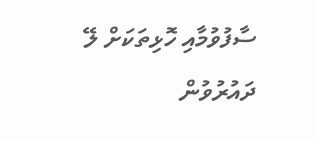ސާފުވުމާއި ހޮޅިތަކަށް ލޭ ދައުރުވުން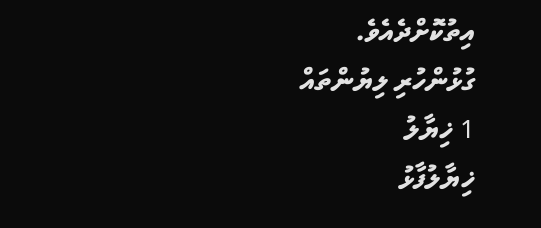އިތުކޮށްދެއެވެ.
ގުޅުންހުރި ލިޔުންތައް
1 ޚިޔާލު
ޚިޔާލުފާޅު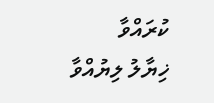ކުރައްވާ
ޚިޔާލު ލިޔުއްވާ